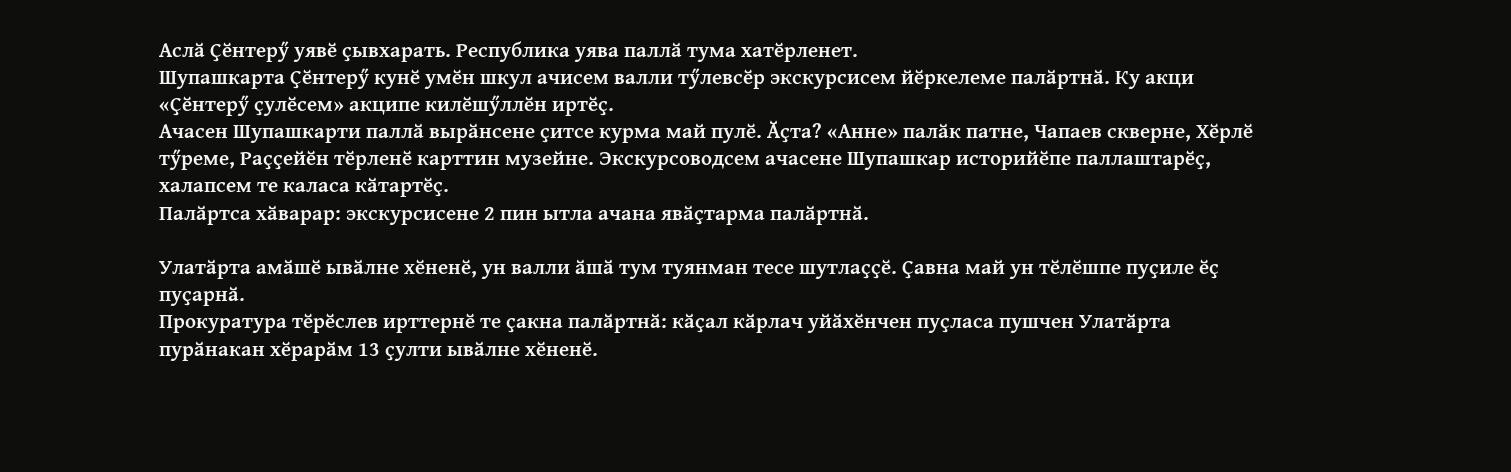Аслӑ Ҫӗнтерӳ уявӗ ҫывхарать. Республика уява паллӑ тума хатӗрленет.
Шупашкарта Ҫӗнтерӳ кунӗ умӗн шкул ачисем валли тӳлевсӗр экскурсисем йӗркелеме палӑртнӑ. Ку акци «Ҫӗнтерӳ ҫулӗсем» акципе килӗшӳллӗн иртӗҫ.
Ачасен Шупашкарти паллӑ вырӑнсене ҫитсе курма май пулӗ. Ӑҫта? «Анне» палӑк патне, Чапаев скверне, Хӗрлӗ тӳреме, Раҫҫейӗн тӗрленӗ карттин музейне. Экскурсоводсем ачасене Шупашкар историйӗпе паллаштарӗҫ, халапсем те каласа кӑтартӗҫ.
Палӑртса хӑварар: экскурсисене 2 пин ытла ачана явӑҫтарма палӑртнӑ.

Улатӑрта амӑшӗ ывӑлне хӗненӗ, ун валли ӑшӑ тум туянман тесе шутлаҫҫӗ. Ҫавна май ун тӗлӗшпе пуҫиле ӗҫ пуҫарнӑ.
Прокуратура тӗрӗслев ирттернӗ те ҫакна палӑртнӑ: кӑҫал кӑрлач уйӑхӗнчен пуҫласа пушчен Улатӑрта пурӑнакан хӗрарӑм 13 ҫулти ывӑлне хӗненӗ.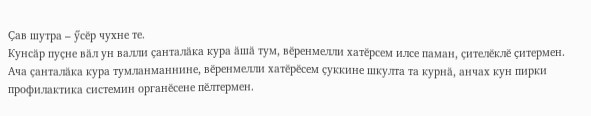Ҫав шутра – ӳсӗр чухне те.
Кунсӑр пуҫне вӑл ун валли ҫанталӑка кура ӑшӑ тум, вӗренмелли хатӗрсем илсе паман, ҫителӗклӗ ҫитермен. Ача ҫанталӑка кура тумланманнине, вӗренмелли хатӗрӗсем ҫуккине шкулта та курнӑ, анчах кун пирки профилактика системин органӗсене пӗлтермен.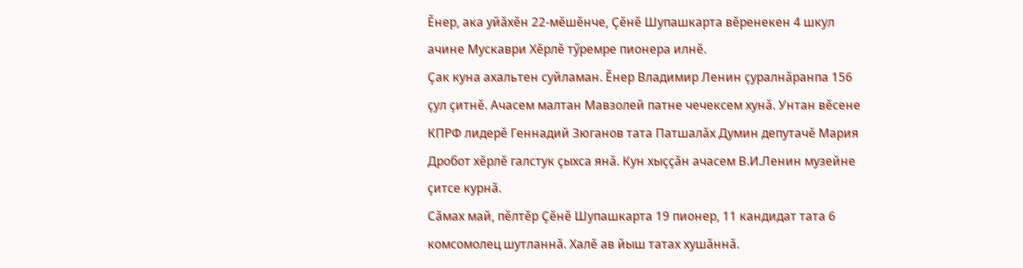Ӗнер, ака уйӑхӗн 22-мӗшӗнче, Ҫӗнӗ Шупашкарта вӗренекен 4 шкул ачине Мускаври Хӗрлӗ тӳремре пионера илнӗ.
Ҫак куна ахальтен суйламан. Ӗнер Владимир Ленин ҫуралнӑранпа 156 ҫул ҫитнӗ. Ачасем малтан Мавзолей патне чечексем хунӑ. Унтан вӗсене КПРФ лидерӗ Геннадий Зюганов тата Патшалӑх Думин депутачӗ Мария Дробот хӗрлӗ галстук ҫыхса янӑ. Кун хыҫҫӑн ачасем В.И.Ленин музейне ҫитсе курнӑ.
Сӑмах май, пӗлтӗр Ҫӗнӗ Шупашкарта 19 пионер, 11 кандидат тата 6 комсомолец шутланнӑ. Халӗ ав йыш татах хушӑннӑ.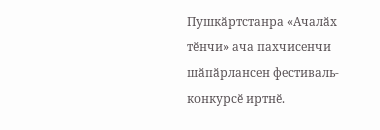Пушкӑртстанра «Ачалӑх тӗнчи» ача пахчисенчи шӑпӑрлансен фестиваль-конкурсӗ иртнӗ.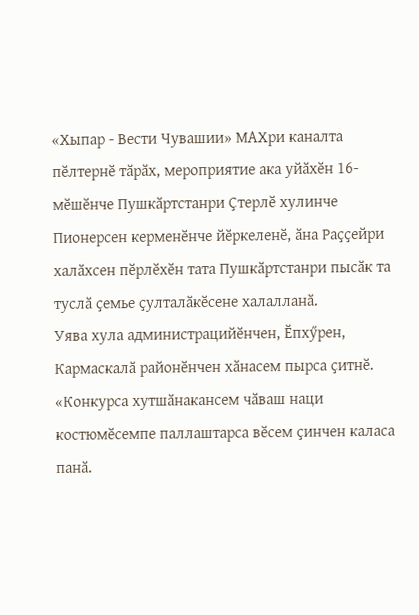«Хыпар - Вести Чувашии» МАХри каналта пӗлтернӗ тӑрӑх, мероприятие ака уйӑхӗн 16-мӗшӗнче Пушкӑртстанри Ҫтерлӗ хулинче Пионерсен керменӗнче йӗркеленӗ, ӑна Раҫҫейри халӑхсен пӗрлӗхӗн тата Пушкӑртстанри пысӑк та туслӑ ҫемье ҫулталӑкӗсене халалланӑ.
Уява хула администрацийӗнчен, Ӗпхӳрен, Кармаскалӑ районӗнчен хӑнасем пырса ҫитнӗ.
«Конкурса хутшӑнакансем чӑваш наци костюмӗсемпе паллаштарса вӗсем ҫинчен каласа панӑ.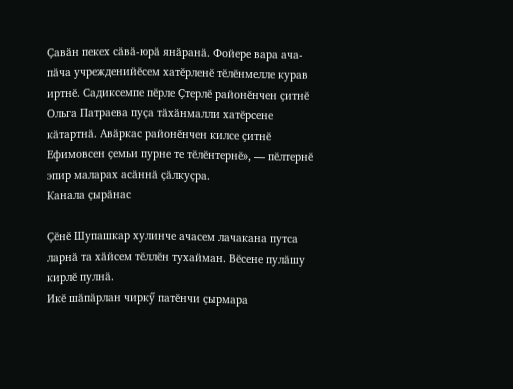Ҫавӑн пекех сӑвӑ-юрӑ янӑранӑ. Фойере вара ача-пӑча учрежденийӗсем хатӗрленӗ тӗлӗнмелле курав иртнӗ. Садиксемпе пӗрле Ҫтерлӗ районӗнчен ҫитнӗ Ольга Патраева пуҫа тӑхӑнмалли хатӗрсене кӑтартнӑ. Авӑркас районӗнчен килсе ҫитнӗ Ефимовсен ҫемьи пурне те тӗлӗнтернӗ», — пӗлтернӗ эпир маларах асӑннӑ ҫӑлкуҫра.
Канала ҫырӑнас

Ҫӗнӗ Шупашкар хулинче ачасем лачакана путса ларнӑ та хӑйсем тӗллӗн тухайман. Вӗсене пулӑшу кирлӗ пулнӑ.
Икӗ шӑпӑрлан чиркӳ патӗнчи ҫырмара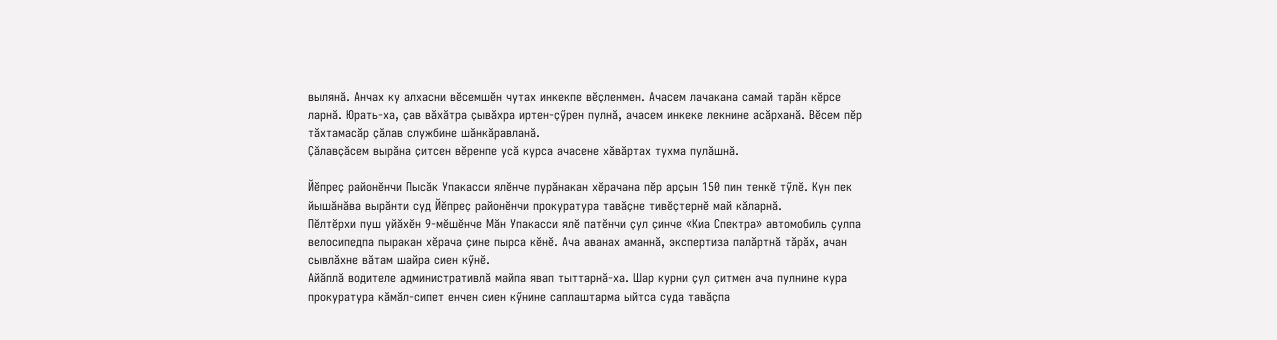вылянӑ. Анчах ку алхасни вӗсемшӗн чутах инкекпе вӗҫленмен. Ачасем лачакана самай тарӑн кӗрсе ларнӑ. Юрать-ха, ҫав вӑхӑтра ҫывӑхра иртен-ҫӳрен пулнӑ, ачасем инкеке лекнине асӑрханӑ. Вӗсем пӗр тӑхтамасӑр ҫӑлав службине шӑнкӑравланӑ.
Ҫӑлавҫӑсем вырӑна ҫитсен вӗренпе усӑ курса ачасене хӑвӑртах тухма пулӑшнӑ.

Йӗпреҫ районӗнчи Пысӑк Упакасси ялӗнче пурӑнакан хӗрачана пӗр арҫын 150 пин тенкӗ тӳлӗ. Кун пек йышӑнӑва вырӑнти суд Йӗпреҫ районӗнчи прокуратура тавӑҫне тивӗҫтернӗ май кӑларнӑ.
Пӗлтӗрхи пуш уйӑхӗн 9-мӗшӗнче Мӑн Упакасси ялӗ патӗнчи ҫул ҫинче «Киа Спектра» автомобиль ҫулпа велосипедпа пыракан хӗрача ҫине пырса кӗнӗ. Ача аванах аманнӑ, экспертиза палӑртнӑ тӑрӑх, ачан сывлӑхне вӑтам шайра сиен кӳнӗ.
Айӑплӑ водителе административлӑ майпа явап тыттарнӑ-ха. Шар курни ҫул ҫитмен ача пулнине кура прокуратура кӑмӑл-сипет енчен сиен кӳнине саплаштарма ыйтса суда тавӑҫпа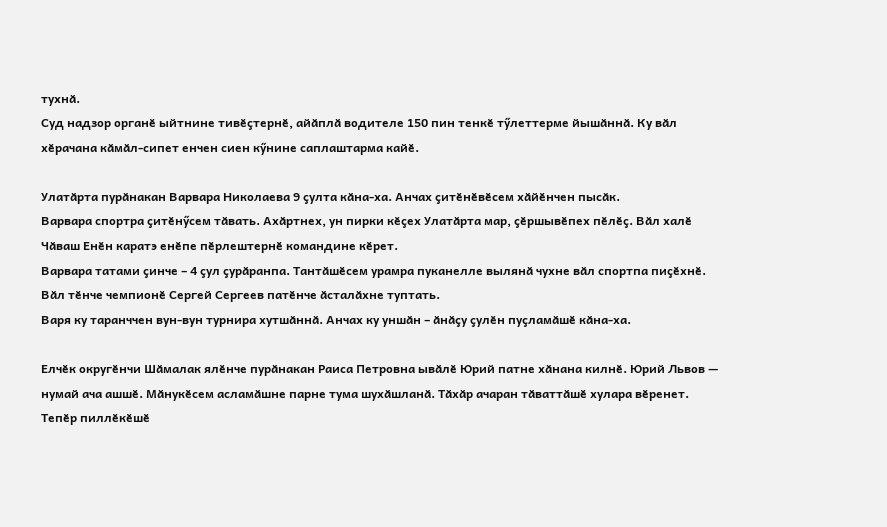тухнӑ.
Суд надзор органӗ ыйтнине тивӗҫтернӗ, айӑплӑ водителе 150 пин тенкӗ тӳлеттерме йышӑннӑ. Ку вӑл хӗрачана кӑмӑл-сипет енчен сиен кӳнине саплаштарма кайӗ.

Улатӑрта пурӑнакан Варвара Николаева 9 ҫулта кӑна-ха. Анчах ҫитӗнӗвӗсем хӑйӗнчен пысӑк.
Варвара спортра ҫитӗнӳсем тӑвать. Ахӑртнех, ун пирки кӗҫех Улатӑрта мар, ҫӗршывӗпех пӗлӗҫ. Вӑл халӗ Чӑваш Енӗн каратэ енӗпе пӗрлештернӗ командине кӗрет.
Варвара татами ҫинче – 4 ҫул ҫурӑранпа. Тантӑшӗсем урамра пуканелле вылянӑ чухне вӑл спортпа пиҫӗхнӗ. Вӑл тӗнче чемпионӗ Сергей Сергеев патӗнче ӑсталӑхне туптать.
Варя ку таранччен вун-вун турнира хутшӑннӑ. Анчах ку уншӑн – ӑнӑҫу ҫулӗн пуҫламӑшӗ кӑна-ха.

Елчӗк округӗнчи Шӑмалак ялӗнче пурӑнакан Раиса Петровна ывӑлӗ Юрий патне хӑнана килнӗ. Юрий Львов — нумай ача ашшӗ. Мӑнукӗсем асламӑшне парне тума шухӑшланӑ. Тӑхӑр ачаран тӑваттӑшӗ хулара вӗренет. Тепӗр пиллӗкӗшӗ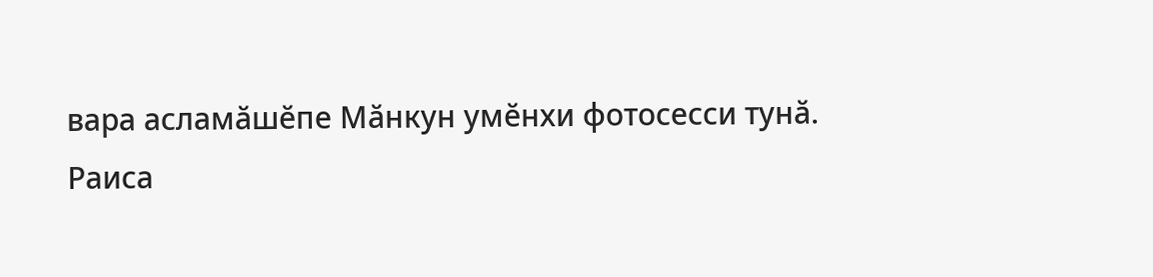вара асламӑшӗпе Мӑнкун умӗнхи фотосесси тунӑ.
Раиса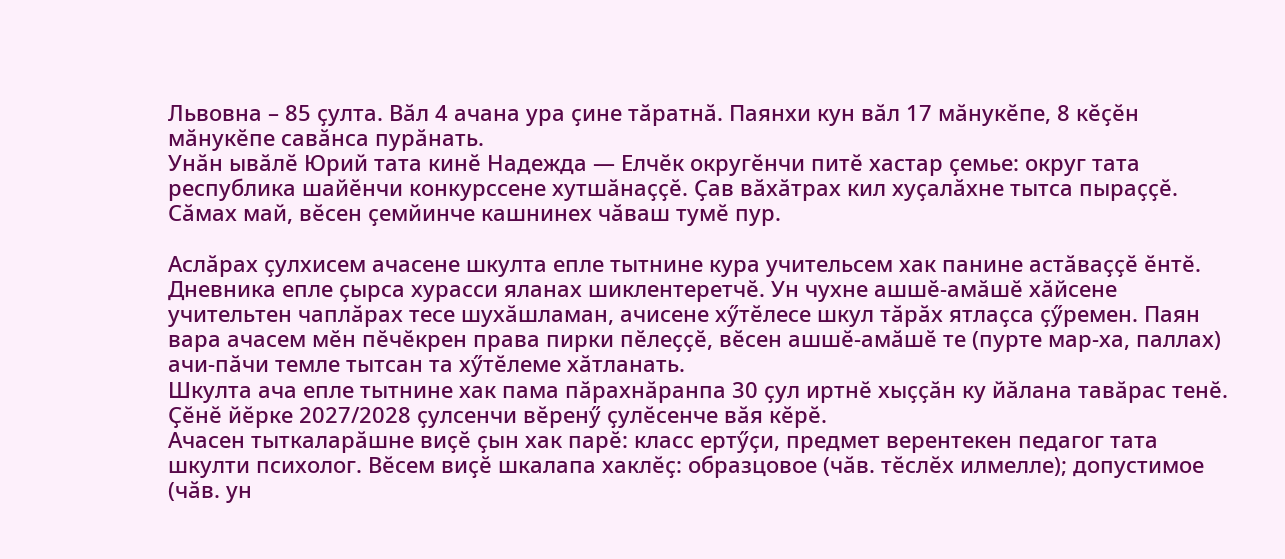Львовна – 85 ҫулта. Вӑл 4 ачана ура ҫине тӑратнӑ. Паянхи кун вӑл 17 мӑнукӗпе, 8 кӗҫӗн мӑнукӗпе савӑнса пурӑнать.
Унӑн ывӑлӗ Юрий тата кинӗ Надежда — Елчӗк округӗнчи питӗ хастар ҫемье: округ тата республика шайӗнчи конкурссене хутшӑнаҫҫӗ. Ҫав вӑхӑтрах кил хуҫалӑхне тытса пыраҫҫӗ.
Сӑмах май, вӗсен ҫемйинче кашнинех чӑваш тумӗ пур.

Аслӑрах ҫулхисем ачасене шкулта епле тытнине кура учительсем хак панине астӑваҫҫӗ ӗнтӗ. Дневника епле ҫырса хурасси яланах шиклентеретчӗ. Ун чухне ашшӗ-амӑшӗ хӑйсене учительтен чаплӑрах тесе шухӑшламан, ачисене хӳтӗлесе шкул тӑрӑх ятлаҫса ҫӳремен. Паян вара ачасем мӗн пӗчӗкрен права пирки пӗлеҫҫӗ, вӗсен ашшӗ-амӑшӗ те (пурте мар-ха, паллах) ачи-пӑчи темле тытсан та хӳтӗлеме хӑтланать.
Шкулта ача епле тытнине хак пама пӑрахнӑранпа 30 ҫул иртнӗ хыҫҫӑн ку йӑлана тавӑрас тенӗ. Ҫӗнӗ йӗрке 2027/2028 ҫулсенчи вӗренӳ ҫулӗсенче вӑя кӗрӗ.
Ачасен тыткаларӑшне виҫӗ ҫын хак парӗ: класс ертӳҫи, предмет верентекен педагог тата шкулти психолог. Вӗсем виҫӗ шкалапа хаклӗҫ: образцовое (чӑв. тӗслӗх илмелле); допустимое (чӑв. ун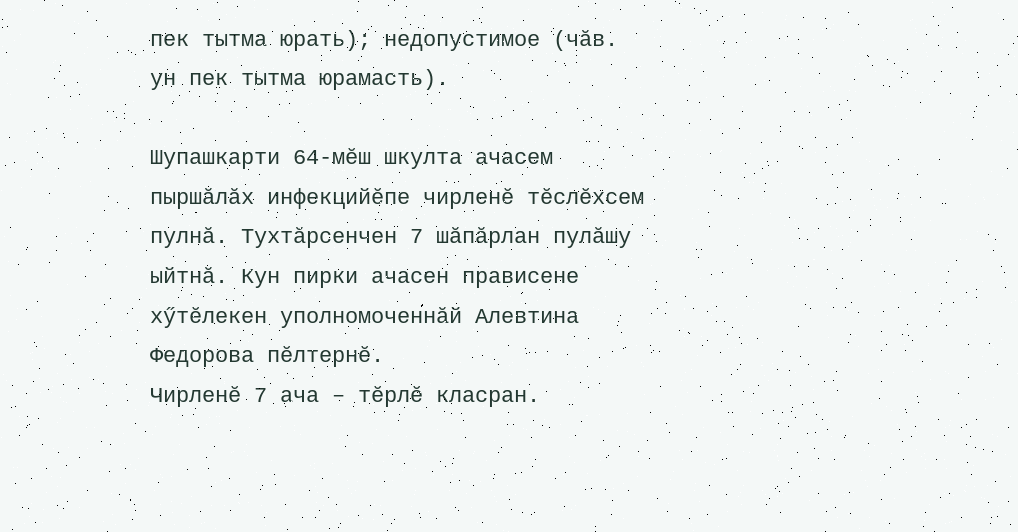пек тытма юрать); недопустимое (чӑв. ун пек тытма юрамасть).

Шупашкарти 64-мӗш шкулта ачасем пыршӑлӑх инфекцийӗпе чирленӗ тӗслӗхсем пулнӑ. Тухтӑрсенчен 7 шӑпӑрлан пулӑшу ыйтнӑ. Кун пирки ачасен прависене хӳтӗлекен уполномоченнӑй Алевтина Федорова пӗлтернӗ.
Чирленӗ 7 ача – тӗрлӗ класран.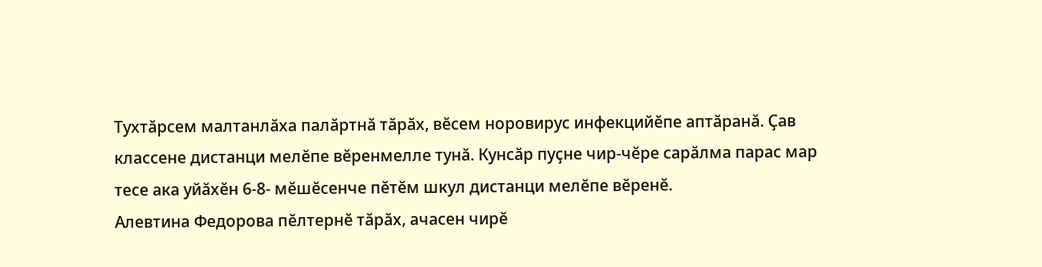Тухтӑрсем малтанлӑха палӑртнӑ тӑрӑх, вӗсем норовирус инфекцийӗпе аптӑранӑ. Ҫав классене дистанци мелӗпе вӗренмелле тунӑ. Кунсӑр пуҫне чир-чӗре сарӑлма парас мар тесе ака уйӑхӗн 6-8- мӗшӗсенче пӗтӗм шкул дистанци мелӗпе вӗренӗ.
Алевтина Федорова пӗлтернӗ тӑрӑх, ачасен чирӗ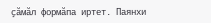ҫӑмӑл формӑпа иртет. Паянхи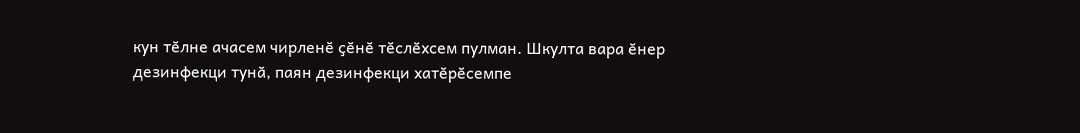кун тӗлне ачасем чирленӗ ҫӗнӗ тӗслӗхсем пулман. Шкулта вара ӗнер дезинфекци тунӑ, паян дезинфекци хатӗрӗсемпе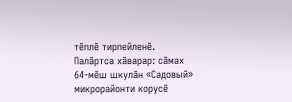тӗплӗ тирпейленӗ.
Палӑртса хӑварар: сӑмах 64-мӗш шкулӑн «Садовый» микрорайонти корусӗ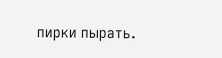пирки пырать.